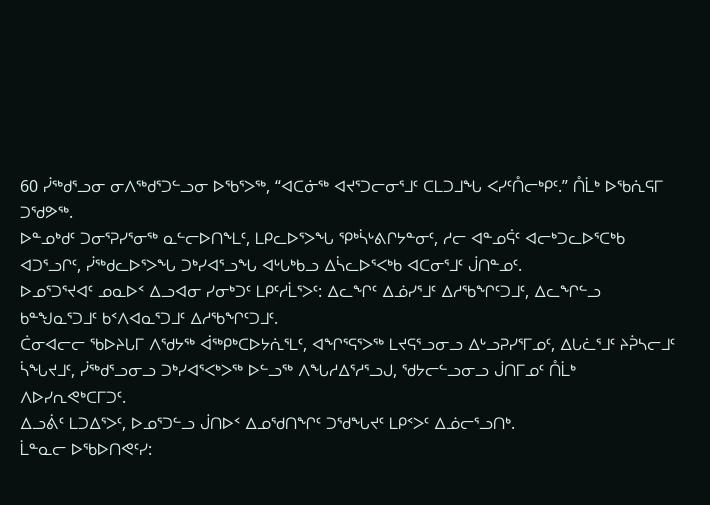60 ᓰᖅᑯᕐᓗᓂ ᓂᐱᖅᑯᕐᑐᓪᓗᓂ ᐅᖃᕐᐳᖅ, “ᐊᑕᓃᖅ ᐊᔪᕐᑐᓕᓂᕐᒧᑦ ᑕᒪᑐᒧᖓ ᐸᓯᑦᑍᓕᒃᑭᑦ.” ᑍᒫᒃ ᐅᖃᕇᕋᒥ ᑐᖁᕗᖅ.
ᐅᓐᓄᒃᑯᑦ ᑐᓂᕐᕈᓯᕐᓂᖅ ᓇᓪᓕᐅᑎᖕᒪᑦ, ᒪᑭᓚᐅᕐᐳᖓ ᕿᒃᓵᒡᕕᒋᔭᓐᓂᑦ, ᓱᓕ ᐊᓐᓄᕌᑦ ᐊᓕᒃᑐᓚᐅᕐᑕᒃᑲ ᐊᑐᕐᓗᒋᑦ, ᓰᖅᑯᓚᐅᕐᐳᖓ ᑐᒃᓯᐊᕐᓗᖓ ᐊᒡᒐᒃᑲᓗ ᐃᓵᓚᐅᕐᐸᒃᑲ ᐊᑕᓂᕐᒧᑦ ᒎᑎᓐᓄᑦ.
ᐅᓄᕐᑐᕐᔪᐊᑦ ᓄᓇᐅᑉ ᐃᓗᐊᓂ ᓯᓂᒃᑐᑦ ᒪᑭᑦᓱᒫᕐᐳᑦ: ᐃᓚᖏᑦ ᐃᓅᓯᕐᒧᑦ ᐃᓱᖃᖏᑦᑐᒧᑦ, ᐃᓚᖏᓪᓗ ᑲᓐᖑᓇᕐᑐᒧᑦ ᑲᑉᐱᐊᓇᕐᑐᒧᑦ ᐃᓱᖃᖏᑦᑐᒧᑦ.
ᑖᓂᐊᓕᓕ ᖃᐅᔨᒐᒥ ᐱᖁᔭᖅ ᐋᖅᑭᒃᑕᐅᔭᕇᕐᒪᑦ, ᐊᖏᕐᕋᕐᐳᖅ ᒪᔪᕋᕐᓗᓂᓗ ᐃᒡᓗᕈᓯᕐᒥᓄᑦ, ᐃᒐᓛᕐᒧᑦ ᔨᕉᓴᓕᒧᑦ ᓵᖓᔪᒧᑦ, ᓰᖅᑯᕐᓗᓂᓗ ᑐᒃᓯᐊᕐᐸᒃᐳᖅ ᐅᓪᓗᖅ ᐱᖓᓱᐃᕐᓱᕐᓗᒍ, ᖁᔭᓕᓪᓗᓂᓗ ᒎᑎᒥᓄᑦ ᑍᒫᒃ ᐱᐅᓯᕆᕙᒃᑕᒥᑐᑦ.
ᐃᓗᕖᑦ ᒪᑐᐃᕐᐳᑦ, ᐅᓄᕐᑐᓪᓗ ᒎᑎᐅᑉ ᐃᓄᖁᑎᖏᑦ ᑐᖁᖓᔪᑦ ᒪᑭᑉᐳᑦ ᐃᓅᓕᕐᓗᑎᒃ.
ᒫᓐᓇᓕ ᐅᖃᐅᑎᕙᑦᓯ: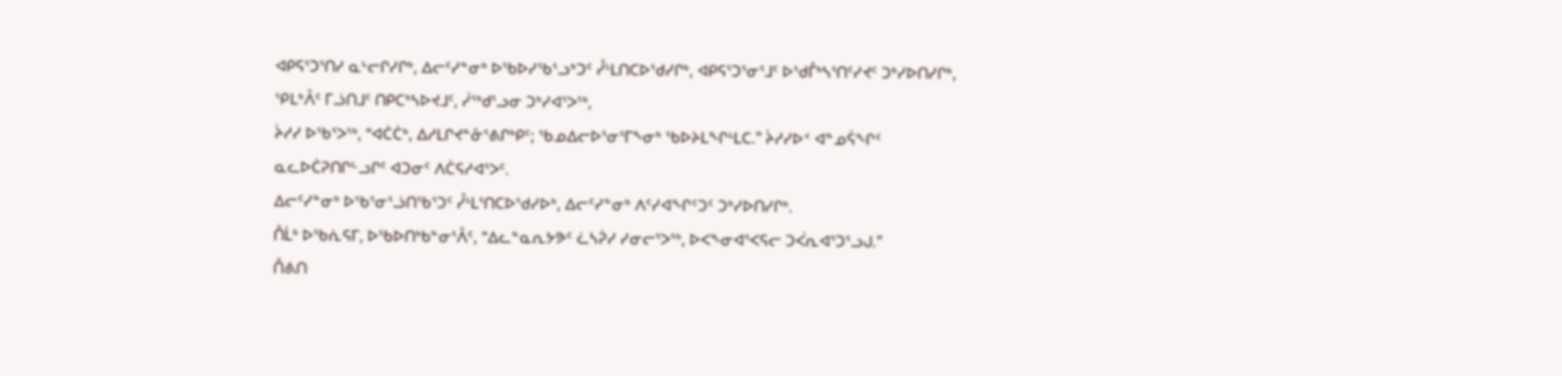ᐊᑭᕋᕐᑐᕐᑎᓯ ᓇᒡᓕᒋᓯᒋᒃ, ᐃᓕᑦᓯᓐᓂᒃ ᐅᖃᐅᓯᖃᕐᓗᒃᑐᑦ ᓮᒻᒪᑎᑕᐅᖁᓯᒋᒃ, ᐊᑭᕋᕐᑐᕐᓂᕐᒧᑦ ᐅᖁᒤᒃᓴᕐᑎᑦᓯᔪᑦ ᑐᒃᓯᐅᑎᓯᒋᒃ,
ᕿᒪᒃᐰᑦ ᒥᓘᑎᒧᑦ ᑎᑭᑕᒃᓴᐅᔪᒧᑦ, ᓰᖅᑯᕐᓗᓂ ᑐᒃᓯᐊᕐᐳᖅ,
ᔩᓱᓯ ᐅᖃᕐᐳᖅ, “ᐊᑖᑖᒃ, ᐃᓱᒪᒋᔪᓐᓁᕐᕕᒋᒃᑭᑦ; ᖃᓄᐃᓕᐅᕐᓂᕐᒥᖕᓂᒃ ᖃᐅᔨᒪᖏᒻᒪᑕ.” ᔩᓱᓯᐅᑉ ᐊᓐᓄᕌᖏᑦ ᓇᓚᐅᑖᕈᑎᒋᓪᓗᒋᑦ ᐊᑐᓂᑦ ᐱᑖᕋᓱᐊᕐᐳᑦ.
ᐃᓕᑦᓯᓐᓂᒃ ᐅᖃᕐᓂᕐᓘᑎᖃᕐᑐᑦ ᓮᒻᒪᕐᑎᑕᐅᖁᓯᐅᒃ, ᐃᓕᑦᓯᓐᓂᒃ ᐱᑦᓯᐊᖏᑦᑐᑦ ᑐᒃᓯᐅᑎᓯᒋᒃ.
ᑍᒫᒃ ᐅᖃᕇᕋᒥ, ᐅᖃᐅᑎᒃᑲᓐᓂᕐᐰᑦ, “ᐃᓚᓐᓇᕆᔭᕗᑦ ᓛᓴᕉᓯ ᓯᓂᓕᕐᐳᖅ, ᐅᐸᖕᓂᐊᕐᐸᕋᓕ ᑐᐹᕆᐊᕐᑐᕐᓗᒍ.”
ᑍᕕᑎ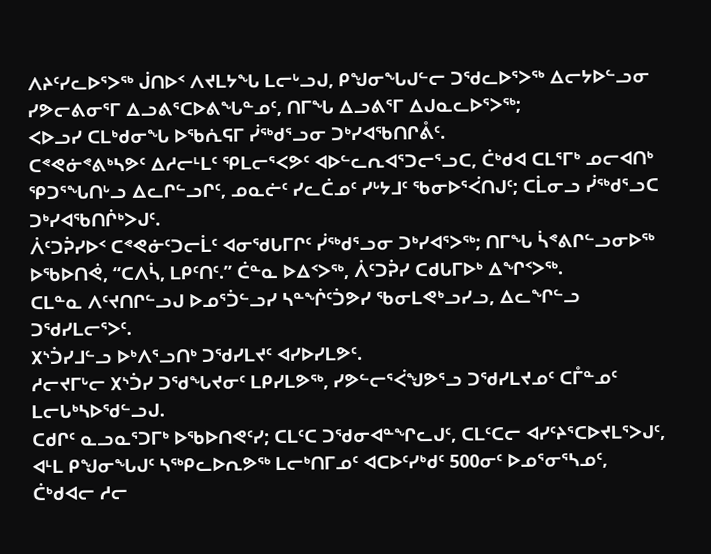ᐱᔨᑦᓯᓚᐅᕐᐳᖅ ᒎᑎᐅᑉ ᐱᔪᒪᔭᖓ ᒪᓕᒡᓗᒍ, ᑭᖑᓂᖓᒍᓪᓕ ᑐᖁᓚᐅᕐᐳᖅ ᐃᓕᔭᐅᓪᓗᓂ ᓯᕗᓕᕕᓂᕐᒥ ᐃᓗᕕᕐᑕᐅᕕᖓᓐᓄᑦ, ᑎᒥᖓ ᐃᓗᕕᕐᒥ ᐃᒍᓇᓚᐅᕐᐳᖅ;
ᐸᐅᓗᓯ ᑕᒪᒃᑯᓂᖓ ᐅᖃᕇᕋᒥ ᓰᖅᑯᕐᓗᓂ ᑐᒃᓯᐊᖃᑎᒋᕔᑦ.
ᑕᕝᕙᓃᕝᕕᒃᓴᕗᑦ ᐃᓱᓕᒻᒪᑦ ᕿᒪᓕᕐᐸᕗᑦ ᐊᐅᓪᓚᕆᐊᕐᑐᓕᕐᓗᑕ, ᑖᒃᑯᐊ ᑕᒪᕐᒥᒃ ᓄᓕᐊᑎᒃ ᕿᑐᕐᖓᑎᒡᓗ ᐃᓚᒋᓪᓗᒋᑦ, ᓄᓇᓖᑦ ᓯᓚᑖᓄᑦ ᓯᒡᔭᒧᑦ ᖃᓂᐅᕐᐹᑎᒍᑦ; ᑕᒫᓂᓗ ᓰᖅᑯᕐᓗᑕ ᑐᒃᓯᐊᖃᑎᒌᒃᐳᒍᑦ.
ᐲᑦᑐᕉᓯᐅᑉ ᑕᕝᕙᓃᑦᑐᓕᒫᑦ ᐊᓂᖁᒐᒥᒋᑦ ᓰᖅᑯᕐᓗᓂ ᑐᒃᓯᐊᕐᐳᖅ; ᑎᒥᖓ ᓵᕝᕕᒋᓪᓗᓂᐅᖅ ᐅᖃᐅᑎᕚ, “ᑕᐱᓵ, ᒪᑭᑦᑎᑦ.” ᑖᓐᓇ ᐅᐃᑉᐳᖅ, ᐲᑦᑐᕉᓯ ᑕᑯᒐᒥᐅᒃ ᐃᖏᑉᐳᖅ.
ᑕᒪᓐᓇ ᐱᑦᔪᑎᒋᓪᓗᒍ ᐅᓄᕐᑑᓪᓗᓯ ᓴᓐᖐᑦᑑᕗᓯ ᖃᓂᒪᕙᒃᓗᓯᓗ, ᐃᓚᖏᓪᓗ ᑐᖁᓯᒪᓕᕐᐳᑦ.
᙭ᔅᑑᓯᒧᓪᓗ ᐅᒃᐱᕐᓗᑎᒃ ᑐᖁᓯᒪᔪᑦ ᐊᓯᐅᓯᒪᕗᑦ.
ᓱᓕᔪᒥᒡᓕ ᙭ᔅᑑᓯ ᑐᖁᖓᔪᓂᑦ ᒪᑭᓯᒪᕗᖅ, ᓯᕗᓪᓕᕐᐹᖑᕗᕐᓗ ᑐᖁᓯᒪᔪᓄᑦ ᑕᒤᓐᓄᑦ ᒪᓕᒐᒃᓴᐅᖁᓪᓗᒍ.
ᑕᑯᒋᑦ ᓇᓗᓇᕐᑐᒥᒃ ᐅᖃᐅᑎᕙᑦᓯ; ᑕᒪᑦᑕ ᑐᖁᓂᐊᓐᖏᓚᒍᑦ, ᑕᒪᑦᑕᓕ ᐊᓯᑦᔨᕐᑕᐅᔪᒪᕐᐳᒍᑦ,
ᐊᒻᒪ ᑭᖑᓂᖓᒍᑦ ᓴᖅᑭᓚᐅᕆᕗᖅ ᒪᓕᒃᑎᒥᓄᑦ ᐊᑕᐅᑦᓯᒃᑯᑦ 500ᓂᑦ ᐅᓄᕐᓂᕐᓴᓄᑦ, ᑖᒃᑯᐊᓕ ᓱᓕ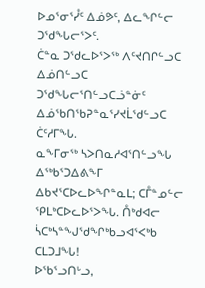ᐅᓄᕐᓂᕐᓮᑦ ᐃᓅᕗᑦ, ᐃᓚᖏᓪᓕ ᑐᖁᖓᓕᕐᐳᑦ.
ᑖᓐᓇ ᑐᖁᓚᐅᕐᐳᖅ ᐱᑦᔪᑎᒋᓪᓗᑕ ᐃᓅᑎᓪᓗᑕ ᑐᖁᖓᓕᕐᑎᓪᓗᑕᓘᓐᓃᑦ ᐃᓅᖃᑎᖃᕈᓐᓇᕐᓯᔪᒫᖁᓪᓗᑕ ᑖᑦᓱᒥᖓ.
ᓇᖕᒥᓂᖅ ᓴᐳᑎᓇᓱᐊᕐᑎᓪᓗᖓ ᐃᖅᑲᕐᑐᐃᕕᖕᒥ ᐃᑲᔪᕐᑕᐅᓚᐅᖏᓐᓇᒪ; ᑕᒤᓐᓄᓪᓕ ᕿᒪᒃᑕᐅᓚᐅᕐᐳᖓ. ᑍᒃᑯᐊᓕ ᓵᑕᒃᓴᓐᖑᖁᖏᒃᑲᓗᐊᕐᐸᒃᑲ ᑕᒪᑐᒧᖓ!
ᐅᖃᕐᓗᑎᒡᓗ,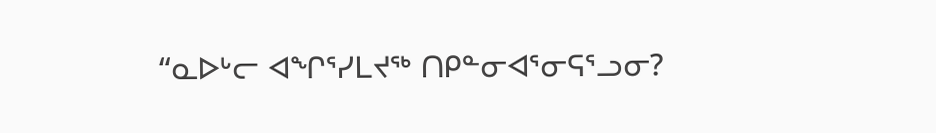“ᓇᐅᒡᓕ ᐊᖏᕐᓯᒪᔪᖅ ᑎᑭᓐᓂᐊᕐᓂᕋᕐᓗᓂ?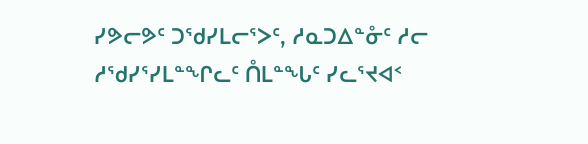ᓯᕗᓕᕗᑦ ᑐᖁᓯᒪᓕᕐᐳᑦ, ᓱᓇᑐᐃᓐᓁᑦ ᓱᓕ ᓱᖁᓯᕐᓯᒪᓐᖏᓚᑦ ᑍᒪᓐᖓᑦ ᓯᓚᕐᔪᐊᑉ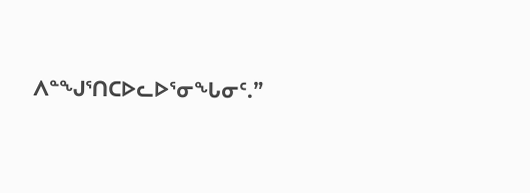ᐱᓐᖑᕐᑎᑕᐅᓚᐅᕐᓂᖓᓂᑦ.”